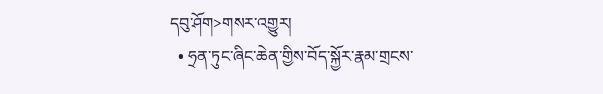དབུ་ཤོག>གསར་འགྱུར།
  • ཧྲན་ཏུང་ཞིང་ཆེན་གྱིས་བོད་སྐྱོར་རྣམ་གྲངས་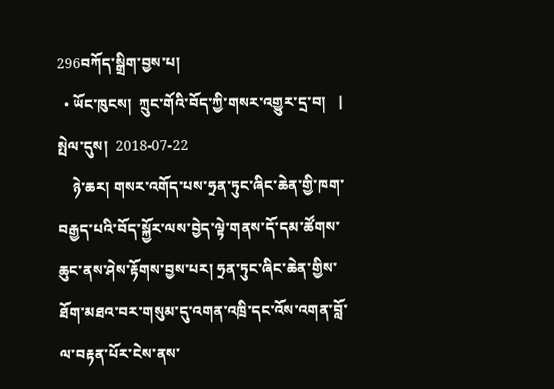296བཀོད་སྒྲིག་བྱས་པ།
  • ཡོང་ཁུངས།  ཀྲུང་གོའི་བོད་ཀྱི་གསར་འགྱུར་དྲ་བ།   |     སྤེལ་དུས།  2018-07-22
    ཉེ་ཆར། གསར་འགོད་པས་ཧྲན་ཏུང་ཞིང་ཆེན་གྱི་ཁག་བརྒྱད་པའི་བོད་སྐྱོར་ལས་བྱེད་ལྟེ་གནས་དོ་དམ་ཚོགས་ཆུང་ནས་ཤེས་རྟོགས་བྱས་པར། ཧྲན་ཏུང་ཞིང་ཆེན་གྱིས་ཐོག་མཐའ་བར་གསུམ་དུ་འགན་འཁྲི་དང་འོས་འགན་བློ་ལ་བརྟན་པོར་ངེས་ནས་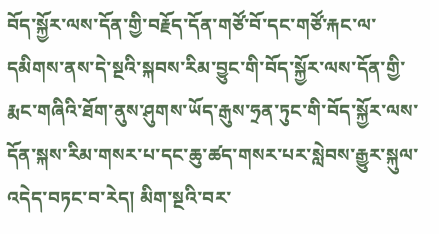བོད་སྐྱོར་ལས་དོན་གྱི་བརྗོད་དོན་གཙོ་བོ་དང་གཙོ་རྐང་ལ་དམིགས་ནས་དེ་སྔའི་སྐབས་རིམ་བྱུང་གི་བོད་སྐྱོར་ལས་དོན་གྱི་རྨང་གཞིའི་ཐོག་ནུས་ཤུགས་ཡོད་རྒུས་ཧྲན་ཏུང་གི་བོད་སྐྱོར་ལས་དོན་སྐས་རིམ་གསར་པ་དང་ཆུ་ཚད་གསར་པར་སླེབས་རྒྱུར་སྐུལ་འདེད་བཏང་བ་རེད། མིག་སྔའི་བར་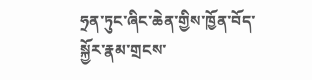ཧྲན་ཏུང་ཞིང་ཆེན་གྱིས་ཁྱོན་བོད་སྐྱོར་རྣམ་གྲངས་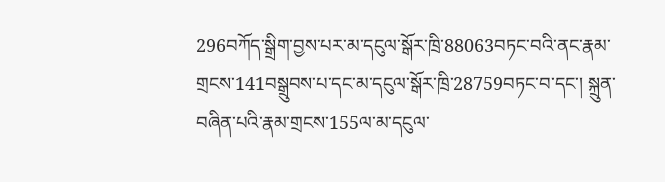296བཀོད་སྒྲིག་བྱས་པར་མ་དངུལ་སྒོར་ཁྲི་88063བཏང་བའི་ནང་རྣམ་གྲངས་141བསྒྲུབས་པ་དང་མ་དངུལ་སྒོར་ཁྲི་28759བཏང་བ་དང་། སྐྲུན་བཞིན་པའི་རྣམ་གྲངས་155ལ་མ་དངུལ་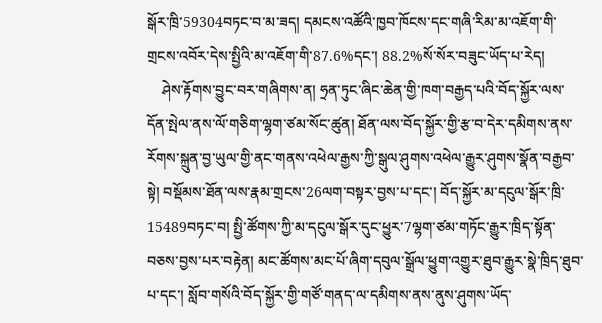སྒོར་ཁྲི་59304བཏང་བ་མ་ཟད། དམངས་འཚོའི་ཁྱབ་ཁོངས་དང་གཞི་རིམ་མ་འཇོག་གི་གྲངས་འབོར་དེས་སྤྱིའི་མ་འཇོག་གི་87.6%དང་། 88.2%སོ་སོར་བཟུང་ཡོད་པ་རེད།
    ཤེས་རྟོགས་བྱུང་བར་གཞིགས་ན། ཧྲན་ཏུང་ཞིང་ཆེན་གྱི་ཁག་བརྒྱད་པའི་བོད་སྐྱོར་ལས་དོན་སྤེལ་ནས་ལོ་གཅིག་ལྷག་ཙམ་སོང་ཚུན། ཐོན་ལས་བོད་སྐྱོར་གྱི་རྩ་བ་དེར་དམིགས་ནས་རོགས་སྐྲུན་བྱ་ཡུལ་གྱི་ནང་གནས་འཕེལ་རྒྱས་ཀྱི་སྒུལ་ཤུགས་འཕེལ་རྒྱུར་ཤུགས་སྣོན་བརྒྱབ་སྟེ། བསྡོམས་ཐོན་ལས་རྣམ་གྲངས་26ལག་བསྟར་བྱས་པ་དང་། བོད་སྐྱོར་མ་དངུལ་སྒོར་ཁྲི་15489བཏང་བ། སྤྱི་ཚོགས་ཀྱི་མ་དངུལ་སྒོར་དུང་ཕྱུར་7ལྷག་ཙམ་གཏོང་རྒྱུར་ཁྲིད་སྟོན་བཅས་བྱས་པར་བརྟེན། མང་ཚོགས་མང་པོ་ཞིག་དབུལ་སྒྲོལ་ཕྱུག་འགྱུར་ཐུབ་རྒྱུར་སྣེ་ཁྲིད་ཐུབ་པ་དང་། སློབ་གསོའི་བོད་སྐྱོར་གྱི་གཙོ་གནད་ལ་དམིགས་ནས་ནུས་ཤུགས་ཡོད་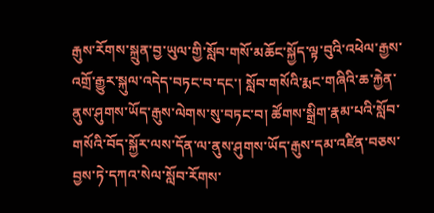རྒུས་རོགས་སྐྲུན་བྱ་ཡུལ་གྱི་སློབ་གསོ་མཆོང་སྐྱོད་ལྟ་བུའི་འཕེལ་རྒྱས་འགྲོ་རྒྱུར་སྐུལ་འདེད་བཏང་བ་དང་། སློབ་གསོའི་རྨང་གཞིའི་ཆ་རྐྱེན་ནུས་ཤུགས་ཡོད་རྒུས་ལེགས་སུ་བཏང་བ། ཚོགས་སྒྲིག་རྣམ་པའི་སློབ་གསོའི་བོད་སྐྱོར་ལས་དོན་ལ་ནུས་ཤུགས་ཡོད་རྒུས་དམ་འཛིན་བཅས་བྱས་ཏེ་དཀའ་སེལ་སློབ་རོགས་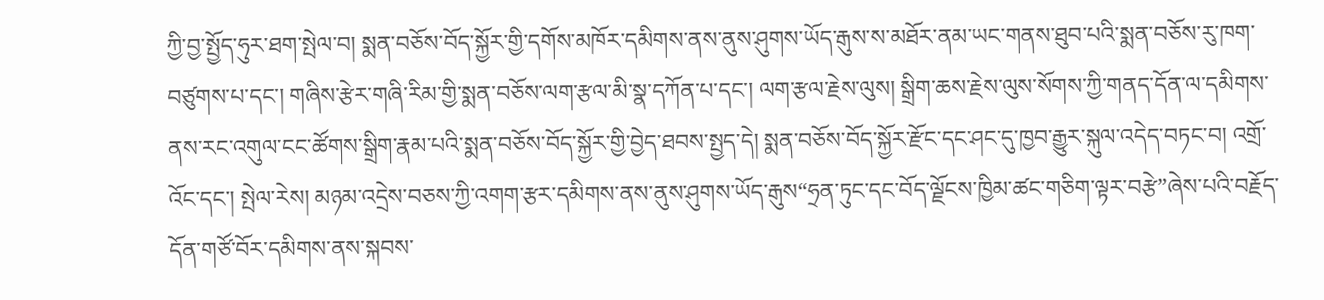ཀྱི་བྱ་སྤྱོད་ཧུར་ཐག་སྤེལ་བ། སྨན་བཅོས་བོད་སྐྱོར་གྱི་དགོས་མཁོར་དམིགས་ནས་ནུས་ཤུགས་ཡོད་རྒུས་ས་མཐོར་ནམ་ཡང་གནས་ཐུབ་པའི་སྨན་བཅོས་རུ་ཁག་བཙུགས་པ་དང་། གཞིས་རྩེར་གཞི་རིམ་གྱི་སྨན་བཅོས་ལག་རྩལ་མི་སྣ་དཀོན་པ་དང་། ལག་རྩལ་རྗེས་ལུས། སྒྲིག་ཆས་རྗེས་ལུས་སོགས་ཀྱི་གནད་དོན་ལ་དམིགས་ནས་རང་འགུལ་ངང་ཚོགས་སྒྲིག་རྣམ་པའི་སྨན་བཅོས་བོད་སྐྱོར་གྱི་བྱེད་ཐབས་སྤྱད་དེ། སྨན་བཅོས་བོད་སྐྱོར་རྫོང་དང་ཤང་དུ་ཁྱབ་རྒྱུར་སྐུལ་འདེད་བཏང་བ། འགྲོ་འོང་དང་། སྤེལ་རེས། མཉམ་འདྲེས་བཅས་ཀྱི་འགག་རྩར་དམིགས་ནས་ནུས་ཤུགས་ཡོད་རྒུས“ཧྲན་ཏུང་དང་བོད་ལྗོངས་ཁྱིམ་ཚང་གཅིག་ལྟར་བརྩེ”ཞེས་པའི་བརྗོད་དོན་གཙོ་བོར་དམིགས་ནས་སྐབས་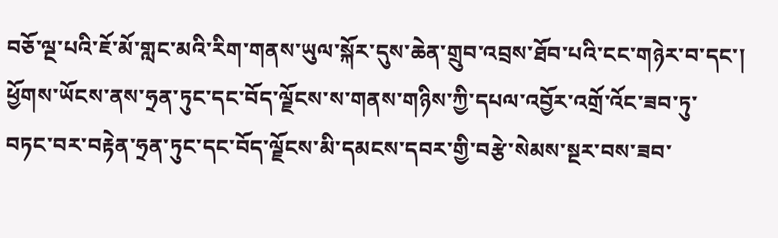བཅོ་ལྔ་པའི་ཇོ་མོ་གླང་མའི་རིག་གནས་ཡུལ་སྐོར་དུས་ཆེན་གྲུབ་འབྲས་ཐོབ་པའི་ངང་གཉེར་བ་དང་། ཕྱོགས་ཡོངས་ནས་ཧྲན་ཏུང་དང་བོད་ལྗོངས་ས་གནས་གཉིས་ཀྱི་དཔལ་འབྱོར་འགྲོ་འོང་ཟབ་ཏུ་བཏང་བར་བརྟེན་ཧྲན་ཏུང་དང་བོད་ལྗོངས་མི་དམངས་དབར་གྱི་བརྩེ་སེམས་སྔར་བས་ཟབ་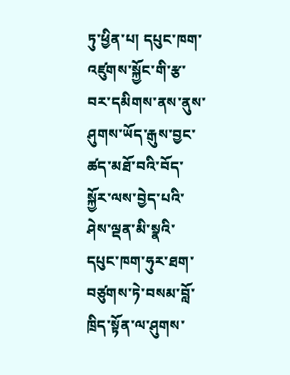ཏུ་ཕྱིན་པ། དཔུང་ཁག་འཛུགས་སྐྱོང་གི་རྩ་བར་དམིགས་ནས་ནུས་ཤུགས་ཡོད་རྒུས་བྱང་ཚད་མཐོ་བའི་བོད་སྐྱོར་ལས་བྱེད་པའི་ཤེས་ལྡན་མི་སྣའི་དཔུང་ཁག་ཧུར་ཐག་བཙུགས་ཏེ་བསམ་བློ་ཁྲིད་སྟོན་ལ་ཤུགས་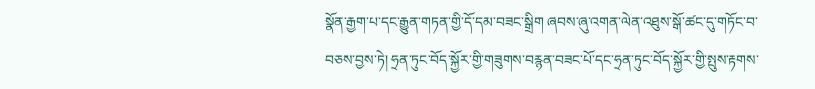སྣོན་རྒྱག་པ་དང་རྒྱུན་གཏན་གྱི་དོ་དམ་བཟང་སྒྲིག ཞབས་ཞུ་འགན་ལེན་འཐུས་སྒོ་ཚང་དུ་གཏོང་བ་བཅས་བྱས་ཏེ། ཧྲན་ཏུང་བོད་སྐྱོར་གྱི་གཟུགས་བརྙན་བཟང་པོ་དང་ཧྲན་ཏུང་བོད་སྐྱོར་གྱི་སྤུས་རྟགས་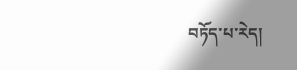བཏོད་པ་རེད།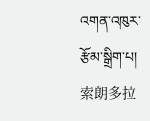འགན་འཁུར་རྩོམ་སྒྲིག་པ། 索朗多拉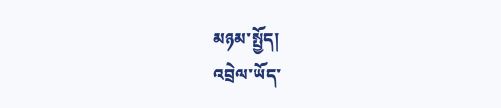མཉམ་སྤྱོད།
འབྲེལ་ཡོད་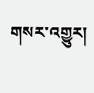གསར་འགྱུར།